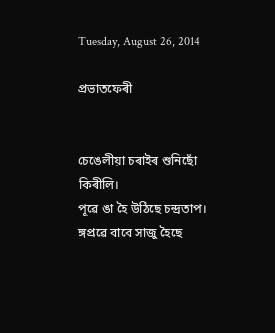Tuesday, August 26, 2014

প্রভাতফেৰী


চেঙেলীয়া চৰাইৰ শুনিছোঁ কিৰীলি।
পূৱে ঙা হৈ উঠিছে চন্দ্রতাপ।
ঙ্গপ্রৱে বাবে সাজু হৈছে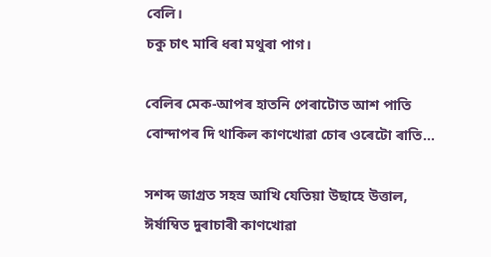বেলি।
চকু চাৎ মাৰি ধৰা মথুৰা পাগ।

বেলিৰ মেক-আপৰ হাতনি পেৰাটোত আশ পাতি
বোন্দাপৰ দি থাকিল কাণখোৱা চোৰ ওৰেটো ৰাতি...

সশব্দ জাগ্রত সহস্র আখি যেতিয়া উছাহে উত্তাল,
ঈর্ষাম্বিত দুৰাচাৰী কাণখোৱা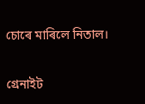চোৰে মাৰিলে নিতাল।

গ্রেনাইট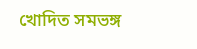খোদিত সমভঙ্গ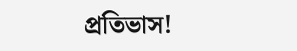প্রতিভাস!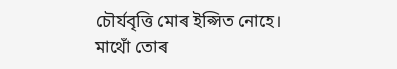চৌর্যবৃত্তি মোৰ ইপ্সিত নোহে।
মাথোঁ তোৰ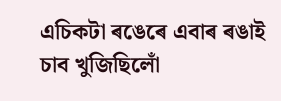এচিকটা ৰঙেৰে এবাৰ ৰঙাই চাব খুজিছিলোঁ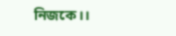নিজকে।।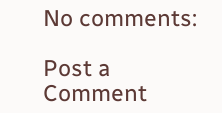No comments:

Post a Comment